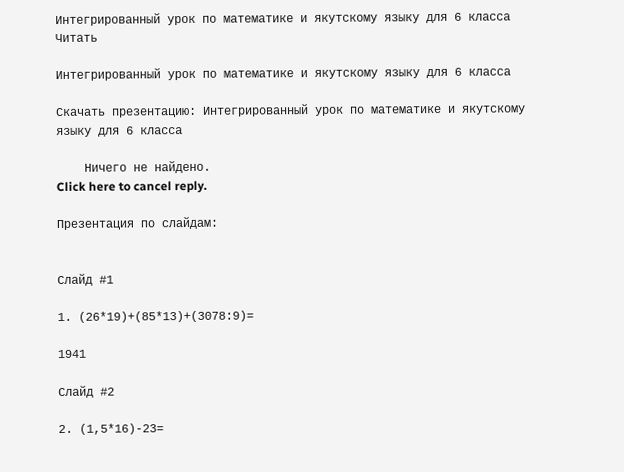Интегрированный урок по математике и якутскому языку для 6 класса
Читать

Интегрированный урок по математике и якутскому языку для 6 класса

Cкачать презентацию: Интегрированный урок по математике и якутскому языку для 6 класса

    Ничего не найдено.
Click here to cancel reply.

Презентация по слайдам:


Слайд #1

1. (26*19)+(85*13)+(3078:9)=

1941

Слайд #2

2. (1,5*16)-23=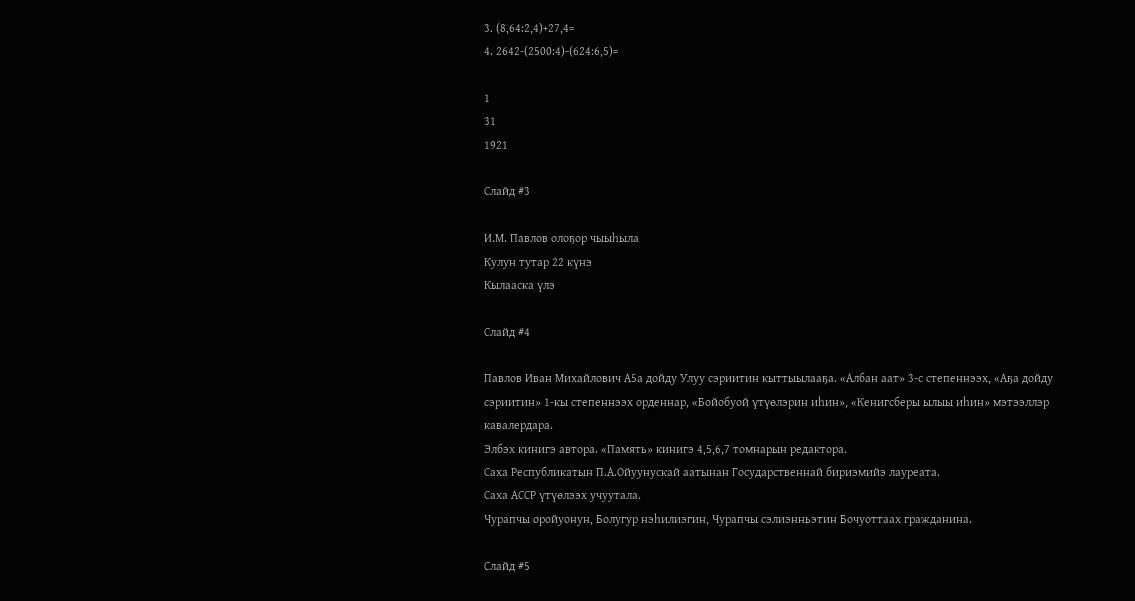3. (8,64:2,4)+27,4=
4. 2642-(2500:4)-(624:6,5)=

1
31
1921

Слайд #3

И.М. Павлов олоҕор чыыһыла
Кулун тутар 22 күнэ
Кылааска үлэ

Слайд #4

Павлов Иван Михайлович А5а дойду Улуу сэриитин кыттыылааҕа. «Албан аат» 3-с степеннээх, «Аҕа дойду сэриитин» 1-кы степеннээх орденнар, «Бойобуой үтүөлэрин иhин», «Кенигсберы ылыы иhин» мэтээллэр кавалердара.
Элбэх кинигэ автора. «Память» кинигэ 4,5,6,7 томнарын редактора.
Саха Республикатын П.А.Ойуунускай аатынан Государственнай бириэмийэ лауреата.
Саха АССР үтүөлээх учуутала.
Чурапчы оройуонун, Болугур нэhилиэгин, Чурапчы сэлиэнньэтин Бочуоттаах гражданина.

Слайд #5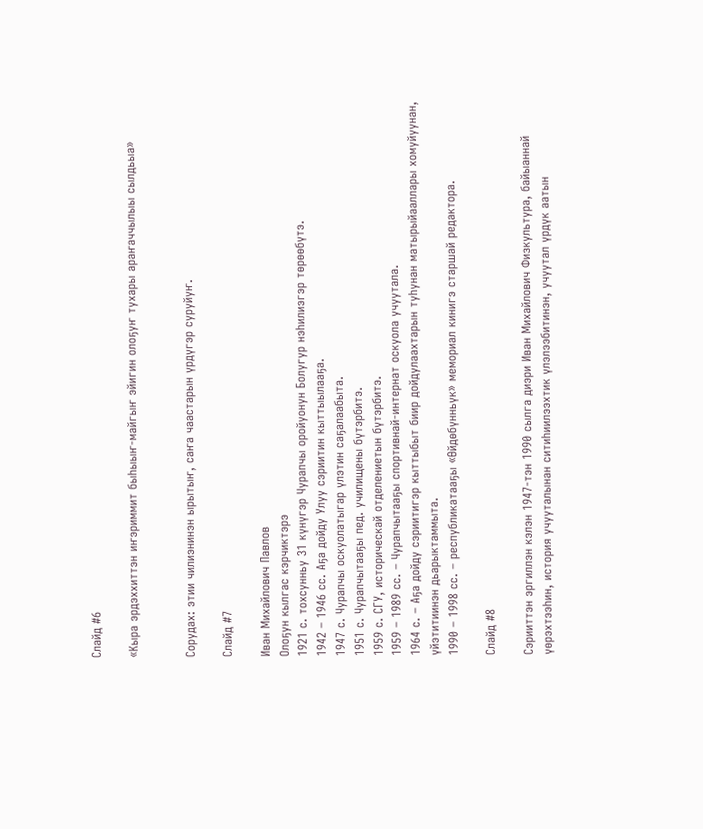Слайд #6

«Кыра эрдэххиттэн иҥэриммит быһыыҥ-майгыҥ эйигин олоҕуҥ тухары араҥаччылыы сылдьыа»


Сорудах: этии чилиэнинэн ырытыҥ, саҥа чаастарын үрдүгэр суруйуҥ.

Слайд #7

Иван Михайлович Павлов
Олоҕун кылгас кэрчиктэрэ
1921 с. тохсунньу 31 күнүгэр Чурапчы оройуонун Болугур нэhилиэгэр төрөөбүтэ.
1942 – 1946 сс. Аҕа дойду Улуу сэриитин кыттыылааҕа.
1947 с. Чурапчы оскуолатыгар үлэтин саҕалаабыта.
1951 с. Чурапчытааҕы пед. училищены бүтэрбитэ.
1959 с. СГУ, историческай отделениетын бүтэрбитэ.
1959 – 1989 сс. – Чурапчытааҕы спортивнай-интернат оскуола учуутала.
1964 с. – Аҕа дойду сэриитигэр кыттыбыт биир дойдулаахтарын туhунан матырыйааллары хомуйуунан, үйэтитиинэн дьарыктаммыта.
1990 – 1998 сс. – республикатааҕы «Өйдөбүнньүк» мемориал кинигэ старшай редактора.

Слайд #8

Сэрииттэн эргиллэн кэлэн 1947-тэн 1990 сылга диэри Иван Михайлович Физкультура, байыаннай үөрэхтээһин, история учууталынан ситиһиилээхтик үлэлээбитинэн, учуутал үрдүк аатын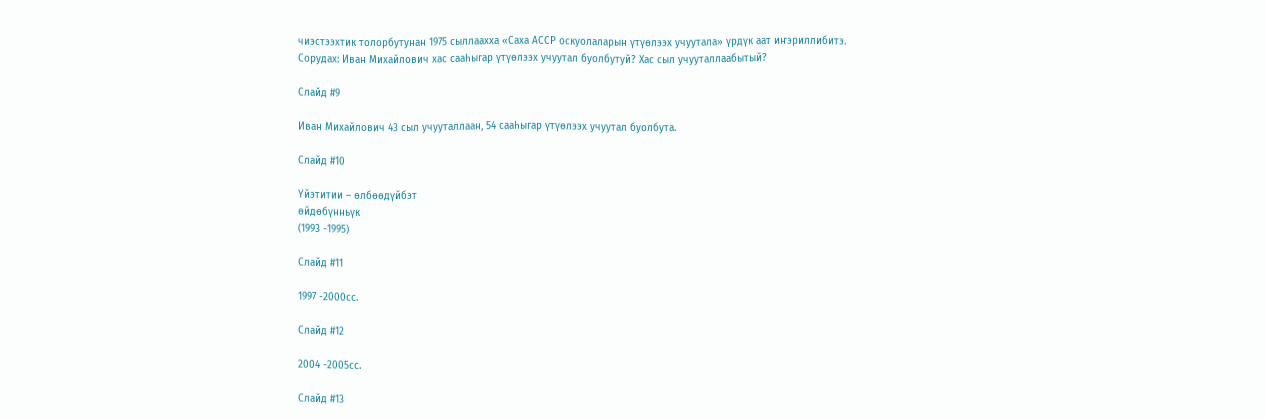чиэстээхтик толорбутунан 1975 сыллаахха «Саха АССР оскуолаларын үтүөлээх учуутала» үрдүк аат иҥэриллибитэ.
Сорудах: Иван Михайлович хас сааһыгар үтүөлээх учуутал буолбутуй? Хас сыл учууталлаабытый?

Слайд #9

Иван Михайлович 43 сыл учууталлаан, 54 сааһыгар үтүөлээх учуутал буолбута.

Слайд #10

Үйэтитии – өлбөөдүйбэт
өйдөбүнньүк
(1993 -1995)

Слайд #11

1997 -2000сс.

Слайд #12

2004 -2005сс.

Слайд #13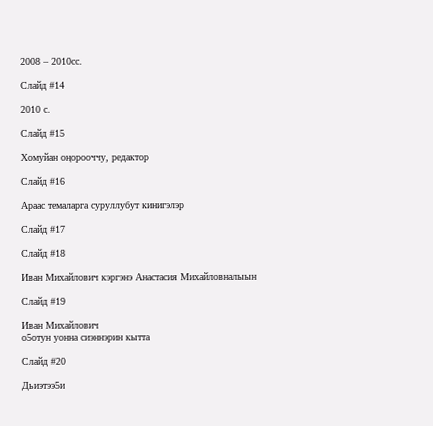2008 – 2010сс.

Слайд #14

2010 с.

Слайд #15

Хомуйан оңорооччу, редактор

Слайд #16

Араас темаларга суруллубут кинигэлэр

Слайд #17

Слайд #18

Иван Михайлович кэргэнэ Анастасия Михайловналыын

Слайд #19

Иван Михайлович
о5отун уонна сиэннэрин кытта

Слайд #20

Дьиэтээ5и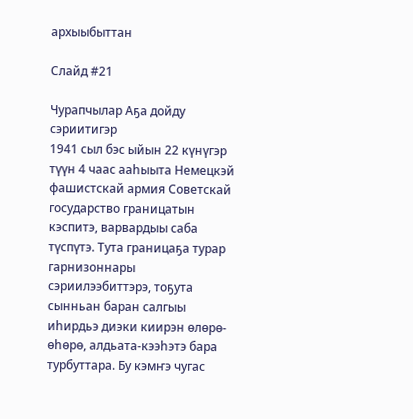архыыбыттан

Слайд #21

Чурапчылар Аҕа дойду сэриитигэр
1941 сыл бэс ыйын 22 күнүгэр түүн 4 чаас ааһыыта Немецкэй фашистскай армия Советскай государство границатын кэспитэ, варвардыы саба түспүтэ. Тута границаҕа турар гарнизоннары сэриилээбиттэрэ, тоҕута сынньан баран салгыы иһирдьэ диэки киирэн өлөрө-өһөрө, алдьата-кээһэтэ бара турбуттара. Бу кэмҥэ чугас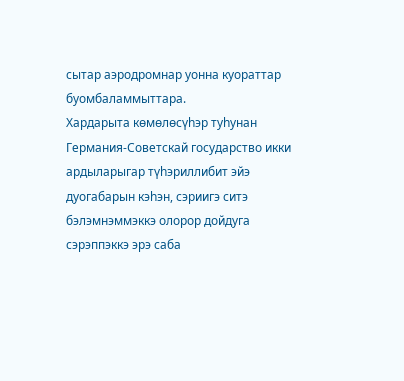сытар аэродромнар уонна куораттар буомбаламмыттара.
Хардарыта көмөлөсүһэр туһунан Германия-Советскай государство икки ардыларыгар түһэриллибит эйэ дуогабарын кэһэн, сэриигэ ситэ бэлэмнэммэккэ олорор дойдуга сэрэппэккэ эрэ саба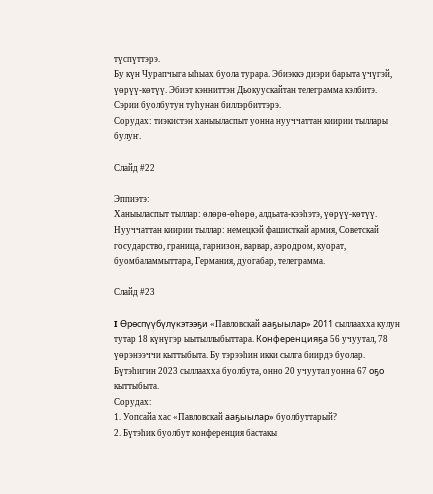түспүттэрэ.
Бу күн Чурапчыга ыһыах буола турара. Эбиэккэ диэри барыта үчүгэй, үөрүү-көтүү. Эбиэт кэнниттэн Дьокуускайтан телеграмма кэлбитэ. Сэрии буолбутун туһунан биллэрбиттэрэ.
Сорудах: тиэкистэн ханыыласпыт уонна нууччаттан киирии тыллары булуҥ.

Слайд #22

Эппиэтэ:
Ханыыласпыт тыллар: өлөрө-өһөрө, алдьата-кээһэтэ, үөрүү-көтүү.
Нууччаттан киирии тыллар: немецкэй фашисткай армия, Советскай государство, граница, гарнизон, варвар, аэродром, куорат, буомбаламмыттара, Германия, дуогабар, телеграмма.

Слайд #23

I Өрөспүүбүлүкэтээҕи «Павловскай ааҕыылар» 2011 сыллаахха кулун тутар 18 күнүгэр ыытыллыбыттара. Конференцияҕа 56 учуутал, 78 үөрэнээччи кыттыбыта. Бу тэрээһин икки сылга биирдэ буолар. Бүтэһигин 2023 сыллаахха буолбута, онно 20 учуутал уонна 67 оҕо кыттыбыта.
Сорудах:
1. Уопсайа хас «Павловскай ааҕыылар» буолбуттарый?
2. Бүтэһик буолбут конференция бастакы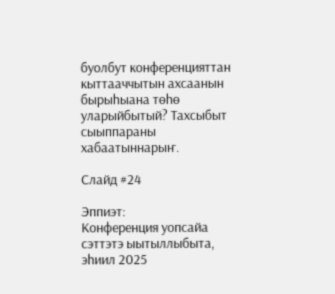буолбут конференцияттан кыттааччытын ахсаанын бырыһыана төһө уларыйбытый? Тахсыбыт сыыппараны хабаатыннарыҥ.

Слайд #24

Эппиэт:
Конференция уопсайа сэттэтэ ыытыллыбыта, эһиил 2025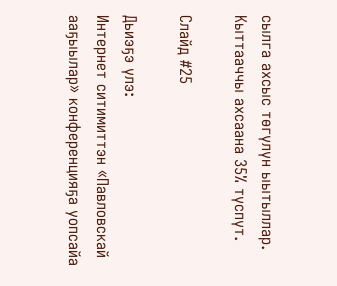сылга ахсыс төгүлүн ыытыллар.
Кыттааччы ахсаана 35% түспүт.

Слайд #25

Дьиэҕэ үлэ:
Интернет ситимиттэн «Павловскай ааҕыылар» конференцияҕа уопсайа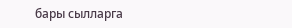бары сылларга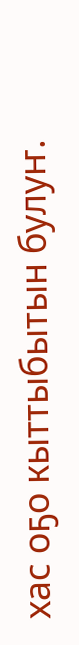хас оҕо кыттыбытын булуҥ.